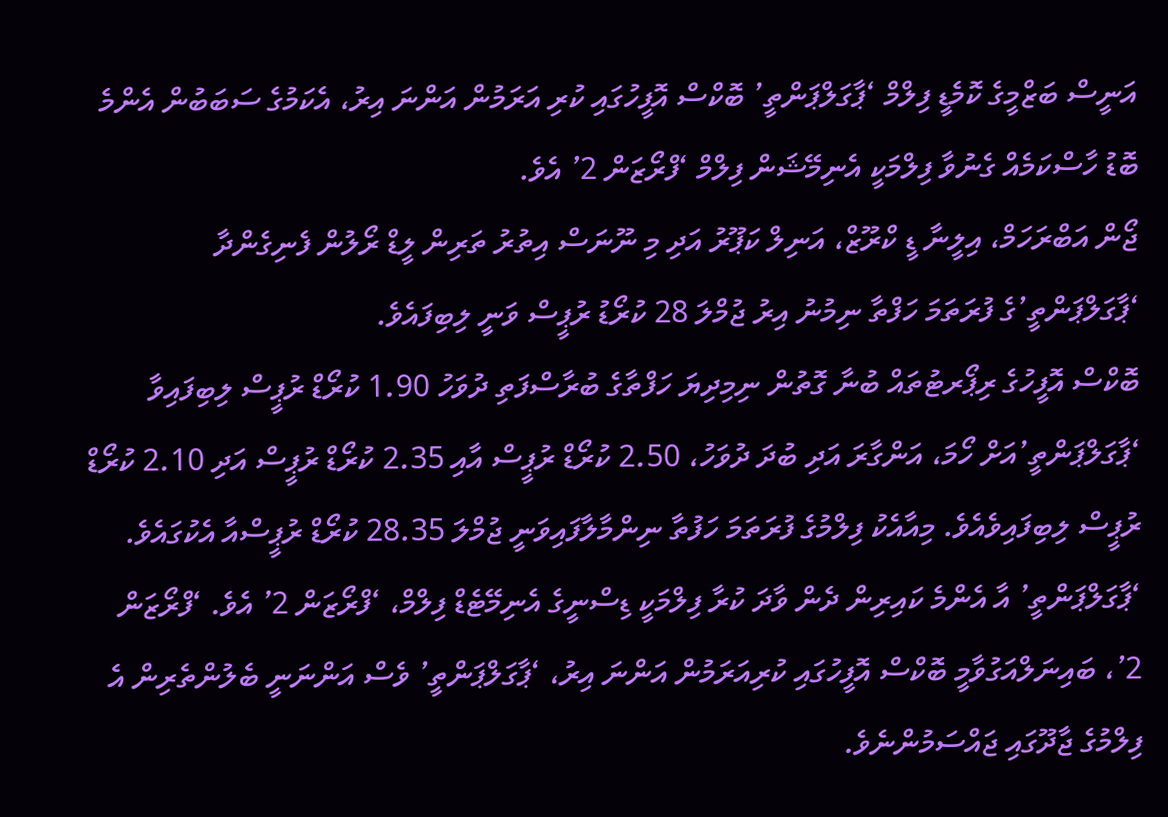އަނީސް ބަޒްމީގެ ކޮމެޑީ ފިލްމް ‘ޕާގަލްޕަންތީ’ ބޮކްސް އޮފީހުގައި ކުރި އަރަމުން އަންނަ އިރު، އެކަމުގެ ސަބަބުން އެންމެ ބޮޑު ހާސްކަމެއް ގެނުވާ ފިލްމަކީ އެނިމޭޝަން ފިލްމް ‘ފްރޯޒަން 2’ އެވެ.
ޖޯން އަބްރަހަމް، އިލީނާ ޑީ ކްރޫޒް، އަނިލް ކަޕޫރު އަދި މި ނޫނަސް އިތުރު ތަރިން ލީޑް ރޯލުން ފެނިގެންދާ ‘ޕާގަލްޕަންތީ’ގެ ފުރަތަމަ ހަފްތާ ނިމުނު އިރު ޖުމްލަ 28 ކުރޯޑު ރުޕީސް ވަނީ ލިބިފައެވެ.
ބޮކްސް އޮފީހުގެ ރިޕޯރޓުތައް ބުނާ ގޮތުން ނިމިދިޔަ ހަފްތާގެ ބުރާސްފަތި ދުވަހު 1.90 ކުރޯޑް ރުޕީސް ލިބިފައިވާ ‘ޕާގަލްޕަންތީ’އަށް ހޯމަ، އަންގާރަ އަދި ބުދަ ދުވަހު، 2.50 ކުރޯޑް ރުޕީސް އާއި 2.35 ކުރޯޑް ރުޕީސް އަދި 2.10 ކުރޯޑް ރުޕީސް ލިބިފައިވެއެވެ. މިއާއެކު ފިލްމުގެ ފުރަތަމަ ހަފުތާ ނިންމާލާފައިވަނީ ޖުމްލަ 28.35 ކުރޯޑް ރުޕީސްއާ އެކުގައެވެ.
‘ޕާގަލްޕަންތީ’ އާ އެންމެ ކައިރިން ދެން ވާދަ ކުރާ ފިލްމަކީ ޑިސްނީގެ އެނިމޭޓެޑް ފިލްމް، ‘ފްރޯޒަން 2’ އެވެ. ‘ފްރޯޒަން 2’، ބައިނަލްއަގުވާމީ ބޮކްސް އޮފީހުގައި ކުރިއަރަމުން އަންނަ އިރު، ‘ޕާގަލްޕަންތީ’ ވެސް އަންނަނީ ބެލުންތެރިން އެ ފިލްމުގެ ޖާދޫގައި ޖައްސަމުންނެވެ.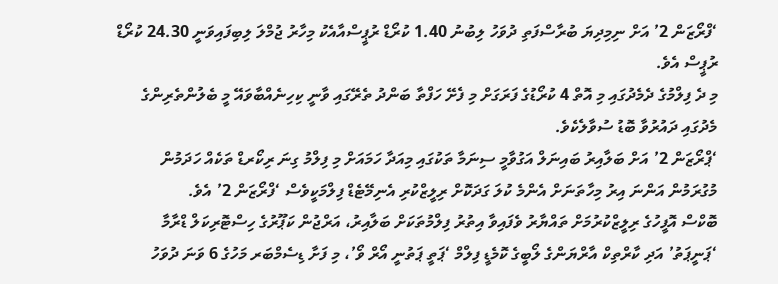‘ފްރޯޒަން 2’ އަށް ނިމިދިޔަ ބުރާސްފަތި ދުވަހު ލިބުނު 1.40 ކުރޯޑް ރުޕީސްއާއެކު މިހާރު ޖުމްލަ ލިބިފައިވަނީ 24.30 ކުރޯޑް ރުޕީސް އެވެ.
މި ދެ ފިލްމުގެ ދެމެދުގައި މި އޮތް 4 ކުރޯޑުގެ ފަރަގަށް މި ފެށޭ ހަފްތާ ބަންދު ތެރޭގައި ވާނީ ކިހިނެއްބާވައޭ މީ ބެލުންތެރިންގެ މެދުގައި ދައުރުވާ ބޮޑު ސުވާލެކެވެ.
‘ޕްރޯޒަން 2’ އަށް ބަލާއިރު ބައިނަލް އަގުވާމީ ސިނަމާ ތަކުގައި މިއަދާ ހަމައަށް މި ފިލްމު ގިނަ ރިކޯރޑް ތަކެއް ހަދަމުން މުގުރަމުން އަންނަ އިރު މިހާތަނަށް އެންމެ ކުލަ ގަދަކޮށް ރިލީޒްކުރި އެނިމޭޓެޑް ފިލްމަކީވެސް ‘ފްރޯޒަން 2’ އެވެ.
ބޮކްސް އޮފީހުގެ ރިލީޒްކުރުމަށް ތައްޔާރު ވެފައިވާ އިތުރު ފިލްމުތަކަށް ބަލާއިރު، އަރްޖުން ކަޕޫރުގެ ހިސްޓޮރިކަލް ޑްރާމާ ‘ޕަނީޕަތު’ އަދި ކާރްތިކް އާރްޔަންގެ ލޯބީގެ ކޮމެޑީ ފިލްމް ‘ޕަތީ ޕަތުނީ އޯރް ވޯ’، މި ފަށާ ޑިސެމްބަރ މަހުގެ 6 ވަނަ ދުވަހު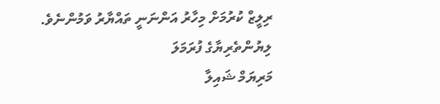ރިލީޒް ކުރުމަށް މިހާރު އަންނަނީ ތައްޔާރު ވަމުންނެވެ.
ލިޔުންތެރިޔާގެ ފުރަމަލަ
މަރިޔަމް ޝައިލާ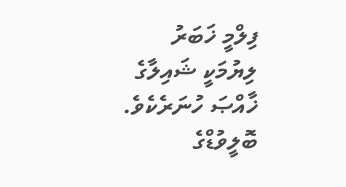ފިލްމީ ޚަބަރު ލިޔުމަކީ ޝައިލާގެ ޚާއްޞަ ހުނަރެކެވެ. ބޮލީވުޑްގެ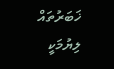ޚަބަރުތައް ލިޔުމަކީ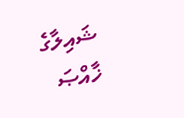ޝައިލާގެ ޚާއްޞަ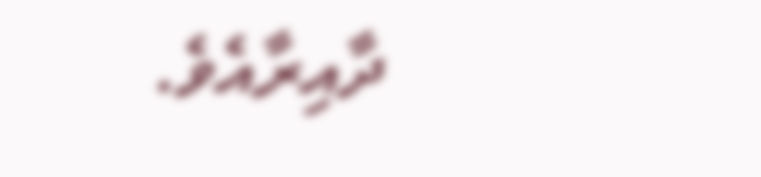ދާއިރާއެވެ.